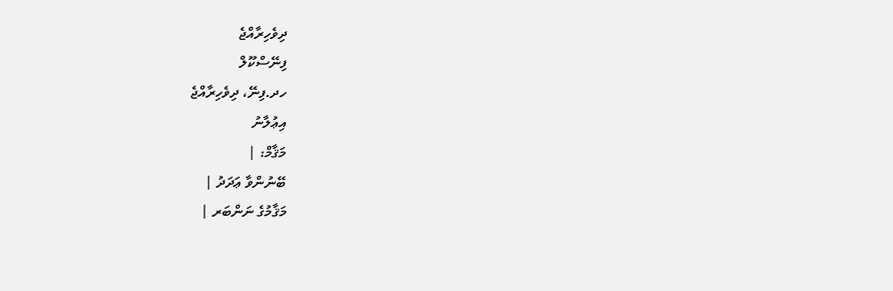ދިވެހިރާއްޖެ
ފިނޭސްކޫލް
ހދ.ފިނޭ، ދިވެހިރާއްޖެ
އިޢުލާނު
މަޤާމް: |
ބޭނުންވާ ޢަދަދު |
މަޤާމުގެ ނަންބަރ |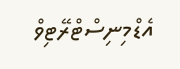އެޑްމިނިސްޓްރޭޓިވް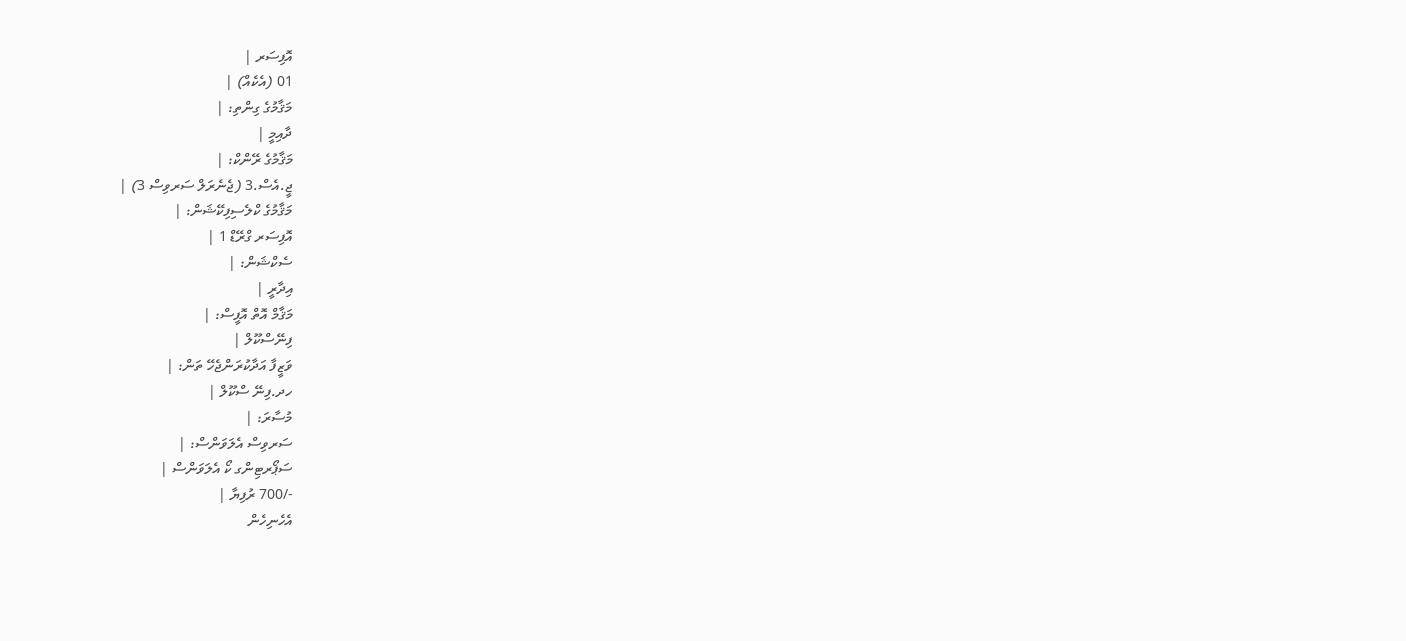އޮފިސަރ |
01 (އެކެއް) |
މަޤާމުގެ ގިންތި: |
ދާއިމީ |
މަޤާމުގެ ރޭންކް: |
ޖީ.އެސް.3 (ޖެނެރަލް ސަރވިސް 3) |
މަޤާމުގެ ކްލެސިފިކޭޝަން: |
އޮފިސަރ ގްރޭޑް 1 |
ސެކްޝަން: |
އިދާރީ |
މަޤާމް އޮތް އޮފީސް: |
ފިނޭސްކޫލް |
ވަޒީފާ އަދާކުރަންޖެހޭ ތަން: |
ހދ.ފިނޭ ސްކޫލް |
މުސާރަ: |
ސަރވިސް އެލަވަންސް: |
ސަޕޯރޓިންގ ކޯ އެލަވަންސް |
-/700 ރުފިޔާ |
އެހެނިހެން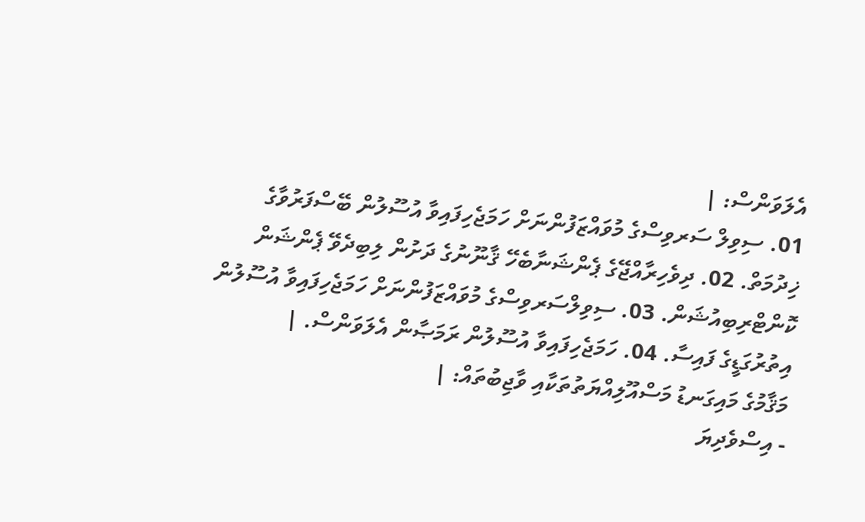އެލަވަންސް: |
01. ސިވިލް ސަރވިސްގެ މުވައްޒަފުންނަށް ހަމަޖެހިފައިވާ އުސޫލުން ބޭސްފަރުވާގެ ޚިދުމަތް. 02. ދިވެހިރާއްޖޭގެ ޕެންޝަނާބެހޭ ޤާނޫނުގެ ދަށުން ލިބިދެވޭ ޕެންޝަން ކޮންޓްރިބިއުޝަން. 03. ސިވިލްސަރވިސްގެ މުވައްޒަފުންނަށް ހަމަޖެހިފައިވާ އުސޫލުން އިތުރުގަޑީގެ ފައިސާ. 04. ހަމަޖެހިފައިވާ އުސޫލުން ރަމަޞާން އެލަވަންސް. |
މަޤާމުގެ މައިގަނޑު މަސްއޫލިއްޔަތުތަކާއި ވާޖިބުތައް: |
- އިސްވެދިޔަ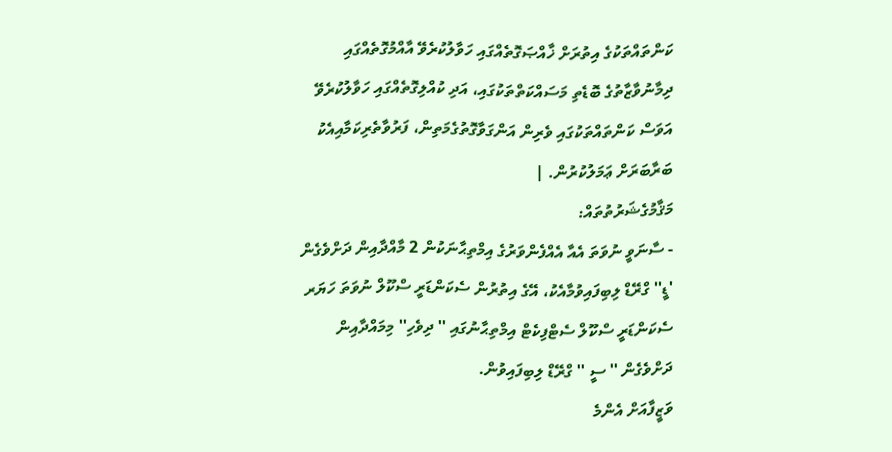ކަންތައްތަކުގެ އިތުރަށް ޚާއްޞަގޮތެއްގައި ހަވާލުކުރެވޭ އާއްމުގޮތެއްގައި ދިމާނުވާޒާތުގެ ބޮޑެތި މަސައްކަތްތަކުގައި، އަދި ކުއްލިގޮތެއްގައި ހަވާލުކުރެވޭ އަވަސް ކަންތައްތަކުގައި ވެރިން އަންގަވާގޮތުގެމަތިން، ފަރުވާތެރިކަމާއިއެކު ބަރާބަރަށް ޢަމަލުކުރުން. |
މަޤާމުގެޝަރުތުތައް:
- ސާނަވީ ނުވަތަ އެއާ އެއްފެންވަރުގެ އިމްތިޙާނަކުން 2 މާއްދާއިން ދަށްވެގެން 'ޑީ'' ގްރޭޑް ލިބިފައިވުމާއެކު، އޭގެ އިތުރުން ސެކަންޑަރީ ސްކޫލް ނުވަތަ ހަޔަރ ސެކަންޑަރީ ސްކޫލް ސެޓްފިކެޓް އިމްތިޙާނުގައި '' ދިވެހި'' މިމައްދާއިން ދަށްވެގެން '' ސީ '' ގްރޭޑް ލިބިފައިވުން.
ވަޒީފާއަށް އެންމެ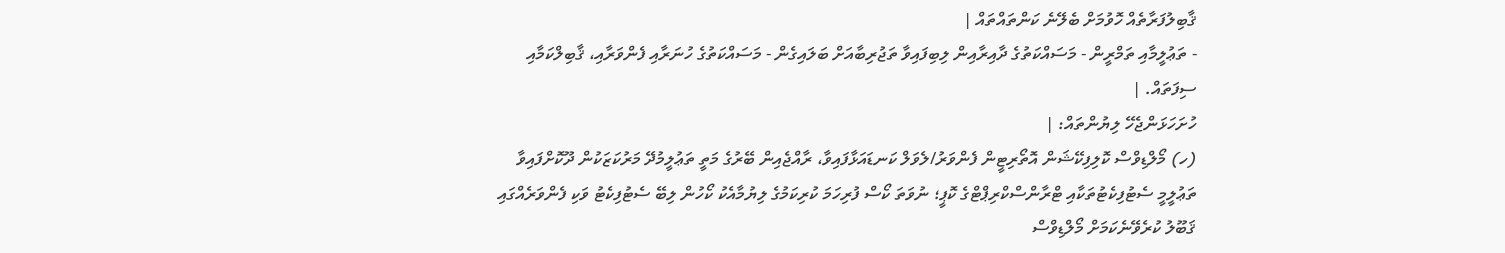ޤާބިލުފަރާތެއް ހޮވުމަށް ބެލޭނެ ކަންތައްތައް |
- ތަޢުލީމާއި ތަމްރީން - މަސައްކަތުގެ ދާއިރާއިން ލިބިފައިވާ ތަޖުރިބާއަށް ބަލައިގެން - މަސައްކަތުގެ ހުނަރާއި ފެންވަރާއި، ޤާބިލްކަމާއި ސިފަތައް. |
ހުށަހަޅަންޖެހޭ ލިޔުންތައް: |
(ހ) މޯލްޑިވްސް ކޮލިފިކޭޝަން އޮތޯރިޓީން ފެންވަރު/ލެވަލް ކަނޑައަޅާފައިވާ، ރާއްޖެއިން ބޭރުގެ މަތީ ތަޢުލީމުދޭ މަރުކަޒަކުން ދޫކޮށްފައިވާ ތަޢުލީމީ ސެޓުފިކެޓުތަކާއި ޓްރާންސްކްރިޕްޓްގެ ކޮޕީ؛ ނުވަތަ ކޯސް ފުރިހަމަ ކުރިކަމުގެ ލިޔުމާއެކު ކޯހުން ލިބޭ ސެޓުފިކެޓު ވަކި ފެންވަރެއްގައި ޤަބޫލު ކުރެވޭނެކަމަށް މޯލްޑިވްސް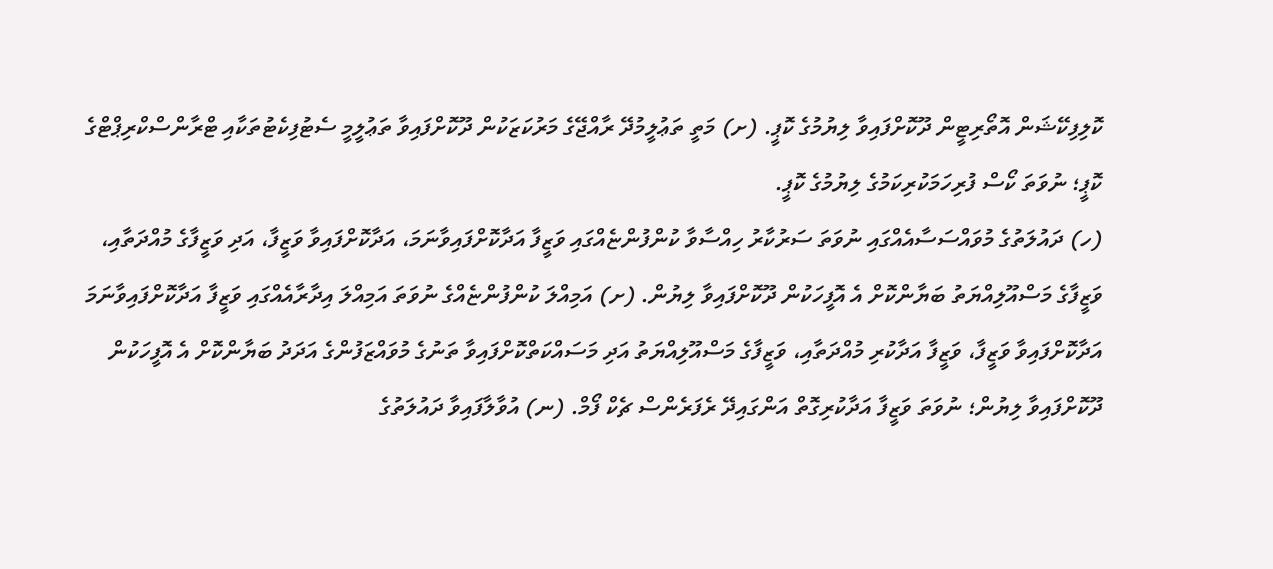ކޮލިފިކޭޝަން އޮތޯރިޓީން ދޫކޮށްފައިވާ ލިޔުމުގެ ކޮޕީ. (ށ) މަތީ ތަޢުލީމުދޭ ރާއްޖޭގެ މަރުކަޒަކުން ދޫކޮށްފައިވާ ތަޢުލީމީ ސެޓުފިކެޓުތަކާއި ޓްރާންސްކްރިޕްޓްގެ ކޮޕީ؛ ނުވަތަ ކޯސް ފުރިހަމަކުރިކަމުގެ ލިޔުމުގެ ކޮޕީ.
(ހ) ދައުލަތުގެ މުވައްސަސާއެއްގައި ނުވަތަ ސަރުކާރު ހިއްސާވާ ކުންފުންޏެއްގައި ވަޒީފާ އަދާކޮށްފައިވާނަމަ، އަދާކޮށްފައިވާ ވަޒީފާ، އަދި ވަޒީފާގެ މުއްދަތާއި، ވަޒީފާގެ މަސްއޫލިއްޔަތު ބަޔާންކޮށް އެ އޮފީހަކުން ދޫކޮށްފައިވާ ލިޔުން. (ށ) އަމިއްލަ ކުންފުންޏެއްގެ ނުވަތަ އަމިއްލަ އިދާރާއެއްގައި ވަޒީފާ އަދާކޮށްފައިވާނަމަ އަދާކޮށްފައިވާ ވަޒީފާ، ވަޒީފާ އަދާކުރި މުއްދަތާއި، ވަޒީފާގެ މަސްއޫލިއްޔަތު އަދި މަސައްކަތްކޮށްފައިވާ ތަނުގެ މުވައްޒަފުންގެ އަދަދު ބަޔާންކޮށް އެ އޮފީހަކުން ދޫކޮށްފައިވާ ލިޔުން؛ ނުވަތަ ވަޒީފާ އަދާކުރިގޮތް އަންގައިދޭ ރެފަރެންސް ޗެކް ފޯމް. (ނ) އުވާލާފައިވާ ދައުލަތުގެ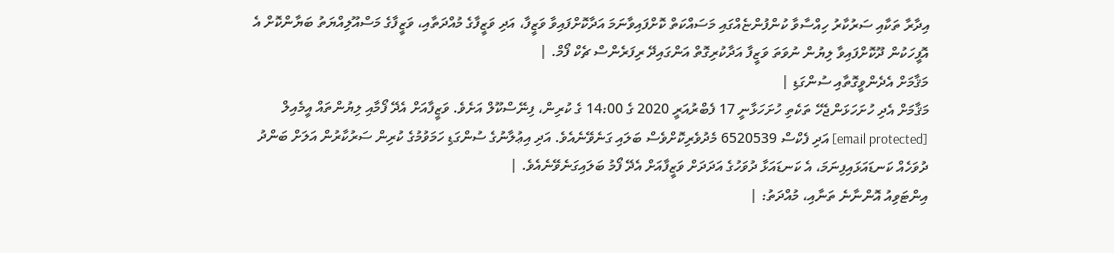އިދާރާ ތަކާއި ސަރުކާރު ހިއްސާވާ ކުންފުންޏެއްގައި މަސައްކަތް ކޮށްފައިވާނަމަ އަދާކޮށްފައިވާ ވަޒީފާ، އަދި ވަޒީފާގެ މުއްދަތާއި، ވަޒީފާގެ މަސްއޫލިއްޔަތު ބަޔާންކޮށް އެ އޮފީހަކުން ދޫކޮށްފައިވާ ލިޔުން ނުވަތަ ވަޒީފާ އަދާކުރިގޮތް އަންގައިދޭ ރިފަރެންސް ޗެކް ފޯމް. |
މަޤާމަށް އެދެންވީގޮތާއި ސުންގަޑި |
މަޤާމަށް އެދި ހުށަހަޅަންޖެހޭ ތަކެތި ހުށަހަޅާނީ 17 ފެބްރުއަރީ 2020 ގެ 14:00 ގެ ކުރިން، ފިނޭސްކޫލް އަށެވެ. ވަޒީފާއަށް އެދޭ ފޯމާއި ލިޔުންތައް އީމެއިލް [email protected] އަދި ފެކްސް 6520539 މެދުވެރިކޮށްވެސް ބަލައި ގަނެވޭނެއެވެ. އަދި އިޢުލާނުގެ ސުންގަޑި ހަމަވުމުގެ ކުރިން ސަރުކާރުން އަލަށް ބަންދު ދުވަހެއް ކަނޑައަޅައިފިނަމަ، އެ ކަނޑައަޅާ ދުވަހުގެ އަދަދަށް ވަޒީފާއަށް އެދޭ ފޯމު ބަލައިގަނެވޭނެއެވެ. |
އިންޓަވިއު އޮންނާނެ ތަނާއި، މުއްދަތު: |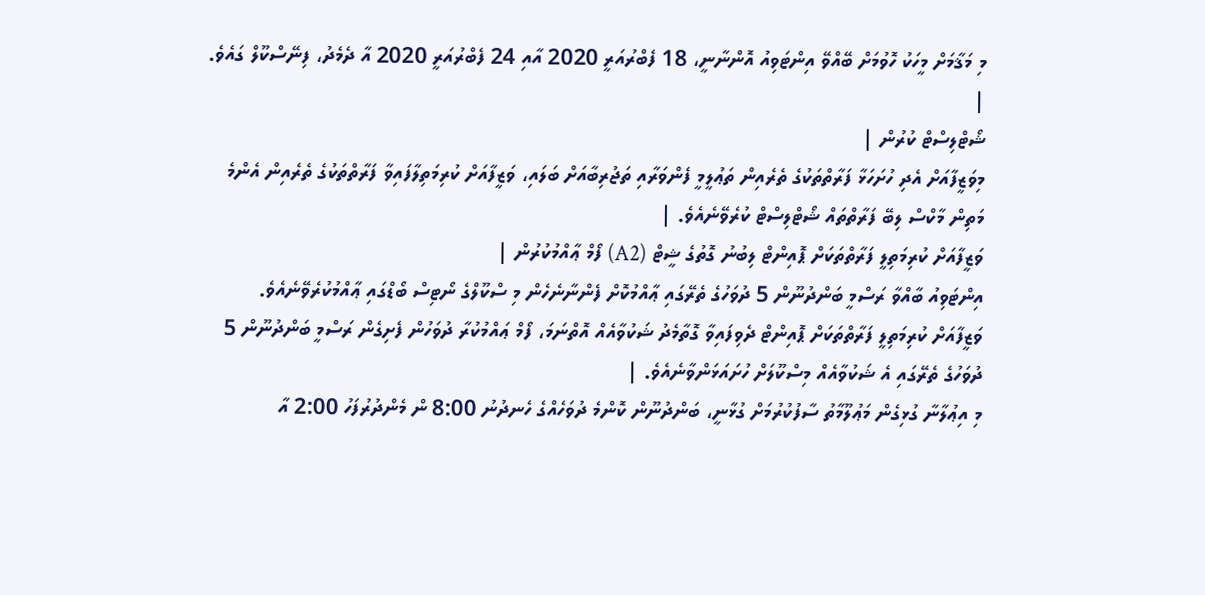މި މަޤާމަށް މީހަކު ހޮވުމަށް ބޭއްވޭ އިންޓަވިއު އޮންނާނީ، 18 ފެބްރުއަރީ 2020 އާއި 24 ފެބްރުއަރީ 2020 އާ ދެމެދު، ފިނޭސްކޫލް ގައެވެ. |
ޝޯޓްލިސްޓް ކުރުން |
މިވަޒީފާއަށް އެދި ހުށަހަޅާ ފަރާތްތަކުގެ ތެރެއިން ތަޢުލީމީ ފެންވަރާއި ތަޖުރިބާއަށް ބަލައި، ވަޒީފާއަށް ކުރިމަތިލާފައިވާ ފަރާތްތަކުގެ ތެރެއިން އެންމެ މަތިން މާކްސް ލިބޭ ފަރާތްތައް ޝޯޓްލިސްޓް ކުރެވޭނެއެވެ. |
ވަޒީފާއަށް ކުރިމަތިލީ ފަރާތްތަކަށް ޕޮއިންޓް ލިބުނު ގޮތުގެ ޝީޓް (A2) ފޯމް ޢާއްމުކުރުން |
އިންޓަވިއު ބާއްވާ ރަސްމީ ބަންދުނޫން 5 ދުވަހުގެ ތެރޭގައި ޢާއްމުކޮށް ފެންނާނެހެން މި ސްކޫލްގެ ނޯޓިސް ބޯޑްގައި ޢާއްމުކުރެވޭނެއެވެ. ވަޒީފާއަށް ކުރިމަތިލީ ފަރާތްތަކަށް ޕޮއިންޓް ދެވިފައިވާ ގޮތާމެދު ޝަކުވާއެއް އޮތްނަމަ، ފޯމް ޢައްމުކުރާ ދުވަހުން ފެށިގެން ރަސްމީ ބަންދުނޫން 5 ދުވަހުގެ ތެރޭގައި އެ ޝަކުވާއެއް މިސްކޫލަށް ހުށައަޅަންވާނެއެވެ. |
މި އިޢުލާނާ ގުޅިގެން މަޢުލޫމާތު ސާފުކުރުމަށް ގުޅާނީ، ބަންދުނޫން ކޮންމެ ދުވަހެއްގެ ހެނދުނު 8:00 ން މެންދުރުފަހު 2:00 އާ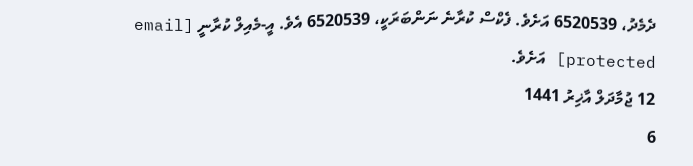ދެމެދު، 6520539 އަށެވެ. ފެކްސް ކުރާނެ ނަންބަރަކީ، 6520539 އެވެ. އީ-މެއިލް ކުރާނީ [email protected] އަށެވެ.
12 ޖުމާދަލް އާޚިރު 1441
6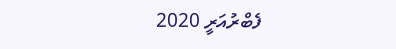ފެބްރުއަރީ 2020